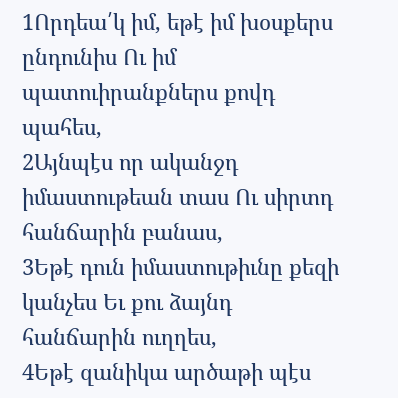1Որդեա՛կ իմ, եթէ իմ խօսքերս ընդունիս Ու իմ պատուիրանքներս քովդ պահես,
2Այնպէս որ ականջդ իմաստութեան տաս Ու սիրտդ հանճարին բանաս,
3Եթէ դուն իմաստութիւնը քեզի կանչես Եւ քու ձայնդ հանճարին ուղղես,
4Եթէ զանիկա արծաթի պէս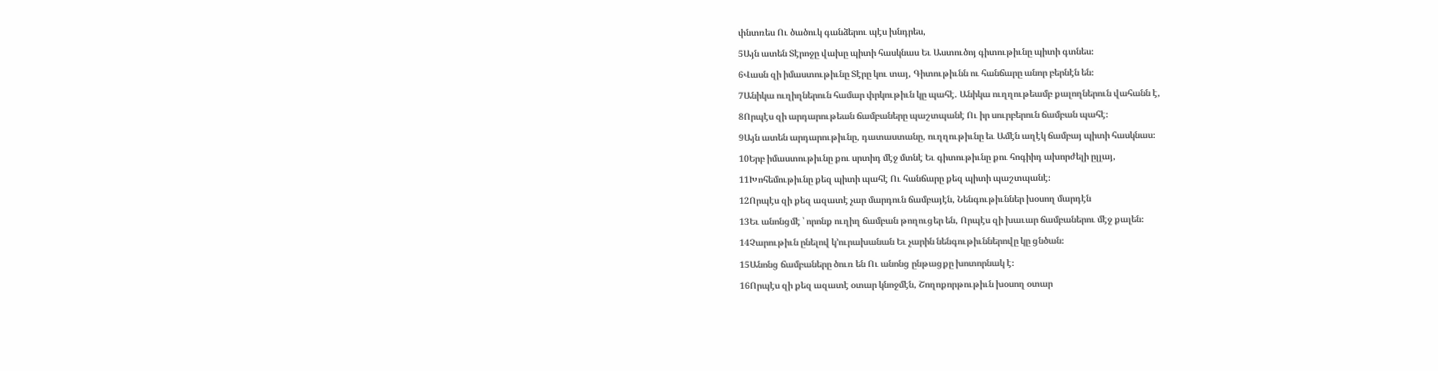փնտռես Ու ծածուկ գանձերու պէս խնդրես,
5Այն ատեն Տէրոջը վախը պիտի հասկնաս Եւ Աստուծոյ գիտութիւնը պիտի գտնես։
6Վասն զի իմաստութիւնը Տէրը կու տայ, Գիտութիւնն ու հանճարը անոր բերնէն են։
7Անիկա ուղիղներուն համար փրկութիւն կը պահէ. Անիկա ուղղութեամբ քալողներուն վահանն է,
8Որպէս զի արդարութեան ճամբաները պաշտպանէ Ու իր սուրբերուն ճամբան պահէ։
9Այն ատեն արդարութիւնը, դատաստանը, ուղղութիւնը եւ Ամէն աղէկ ճամբայ պիտի հասկնաս։
10Երբ իմաստութիւնը քու սրտիդ մէջ մտնէ Եւ գիտութիւնը քու հոգիիդ ախորժելի ըլլայ,
11Խոհեմութիւնը քեզ պիտի պահէ Ու հանճարը քեզ պիտի պաշտպանէ։
12Որպէս զի քեզ ազատէ չար մարդուն ճամբայէն, Նենգութիւններ խօսող մարդէն
13Եւ անոնցմէ ՝ որոնք ուղիղ ճամբան թողուցեր են, Որպէս զի խաւար ճամբաներու մէջ քալեն։
14Չարութիւն ընելով կ’ուրախանան Եւ չարին նենգութիւններովը կը ցնծան։
15Անոնց ճամբաները ծուռ են Ու անոնց ընթացքը խոտորնակ է։
16Որպէս զի քեզ ազատէ օտար կնոջմէն, Շողոքորթութիւն խօսող օտար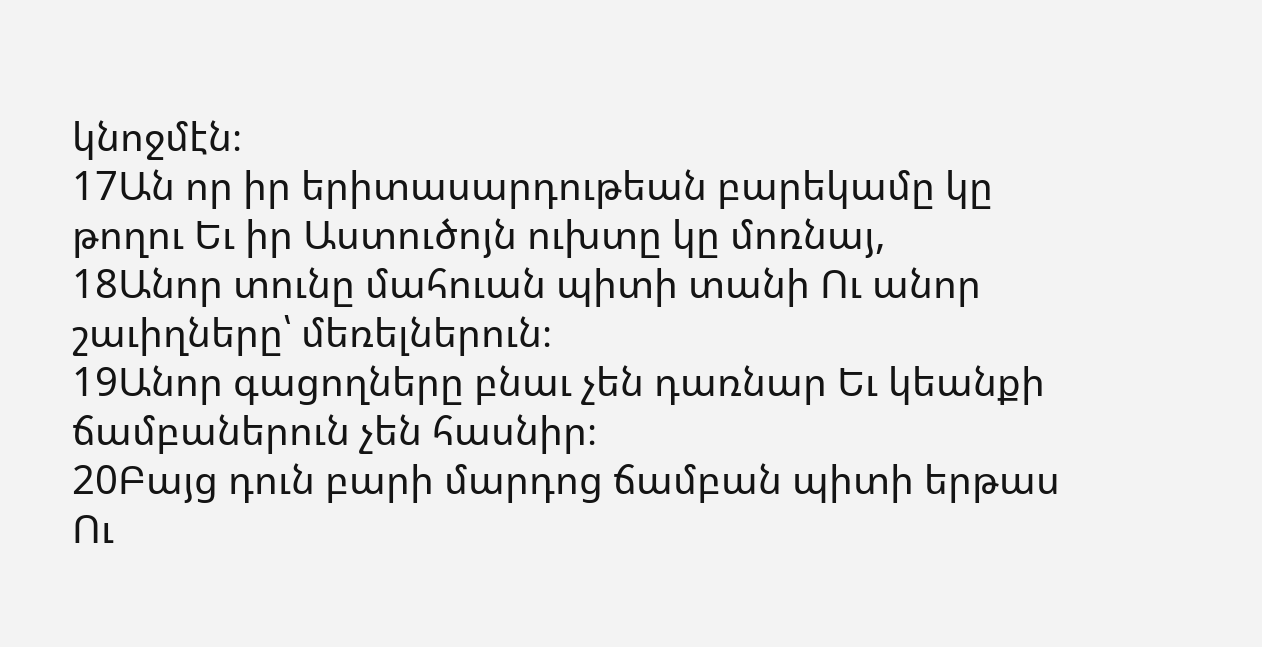կնոջմէն։
17Ան որ իր երիտասարդութեան բարեկամը կը թողու Եւ իր Աստուծոյն ուխտը կը մոռնայ,
18Անոր տունը մահուան պիտի տանի Ու անոր շաւիղները՝ մեռելներուն։
19Անոր գացողները բնաւ չեն դառնար Եւ կեանքի ճամբաներուն չեն հասնիր։
20Բայց դուն բարի մարդոց ճամբան պիտի երթաս Ու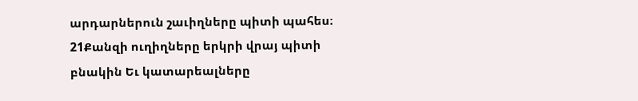արդարներուն շաւիղները պիտի պահես։
21Քանզի ուղիղները երկրի վրայ պիտի բնակին Եւ կատարեալները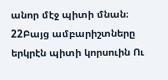անոր մէջ պիտի մնան։
22Բայց ամբարիշտները երկրէն պիտի կորսուին Ու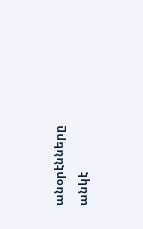անօրէնները անկէ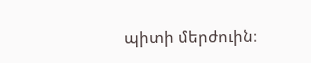պիտի մերժուին։